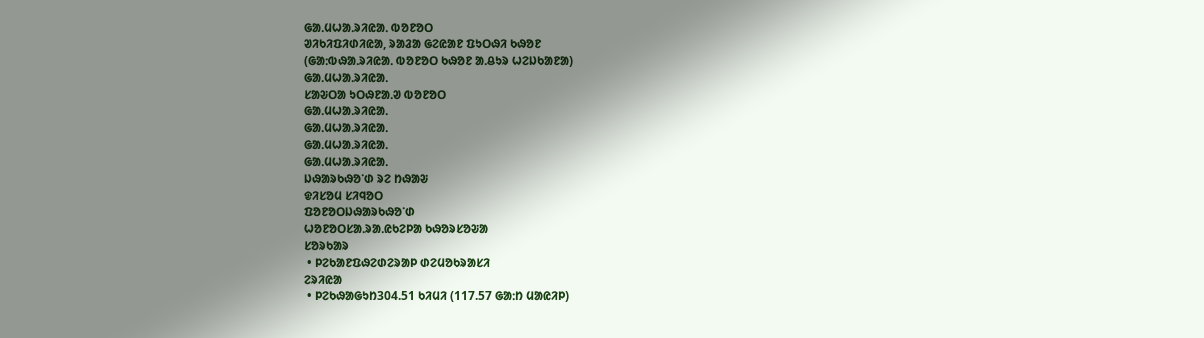ᱜᱟᱹᱢᱦᱟᱹᱨᱤᱭᱟᱹ ᱵᱚᱱᱚᱛ
ᱣᱤᱠᱤᱯᱤᱰᱤᱭᱟ, ᱨᱟᱲᱟ ᱜᱮᱭᱟᱱ ᱯᱩᱛᱷᱤ ᱠᱷᱚᱱ
(ᱜᱟᱺᱵᱷᱟᱹᱨᱤᱭᱟᱹ ᱵᱚᱱᱚᱛ ᱠᱷᱚᱱ ᱟᱹᱪᱩᱨ ᱦᱮᱡᱠᱟᱱᱟ)
ᱜᱟᱹᱢᱦᱟᱹᱨᱤᱭᱟᱹ
ᱥᱟᱶᱛᱟ ᱩᱛᱷᱱᱟᱹᱣ ᱵᱚᱱᱚᱛ
ᱜᱟᱹᱢᱦᱟᱹᱨᱤᱭᱟᱹ
ᱜᱟᱹᱢᱦᱟᱹᱨᱤᱭᱟᱹ
ᱜᱟᱹᱢᱦᱟᱹᱨᱤᱭᱟᱹ
ᱜᱟᱹᱢᱦᱟᱹᱨᱤᱭᱟᱹ
ᱡᱷᱟᱨᱠᱷᱚᱸᱰ ᱨᱮ ᱴᱷᱟᱶ
ᱫᱤᱥᱚᱢ ᱥᱤᱧᱚᱛ
ᱯᱚᱱᱚᱛᱡᱷᱟᱨᱠᱷᱚᱸᱰ
ᱦᱚᱱᱚᱛᱥᱟᱹᱨᱟᱹᱭᱠᱮᱞᱟ ᱠᱷᱚᱨᱥᱚᱶᱟ
ᱥᱚᱨᱠᱟᱨ
 • ᱞᱮᱠᱟᱱᱯᱷᱮᱰᱮᱨᱟᱞ ᱰᱮᱢᱚᱠᱨᱟᱥᱤ
ᱮᱨᱤᱭᱟ
 • ᱞᱮᱠᱷᱟᱜᱩᱴ304.51 ᱠᱤᱢᱤ (117.57 ᱜᱟᱺᱴ ᱢᱟᱭᱤᱞ)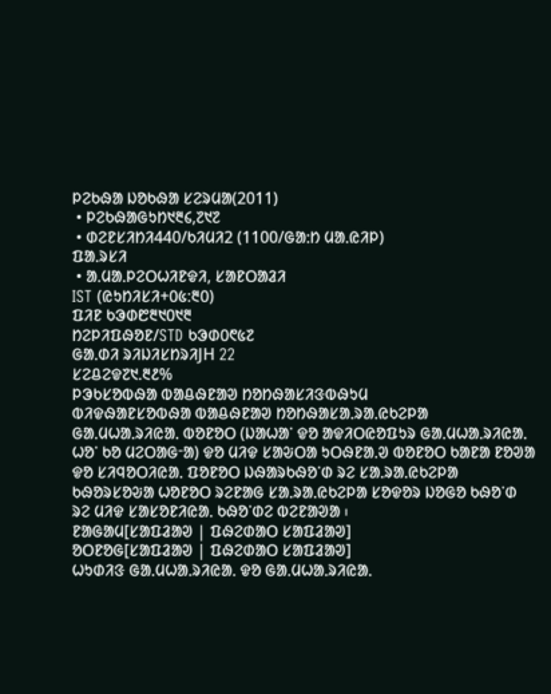ᱞᱮᱠᱷᱟ ᱡᱚᱠᱷᱟ ᱥᱮᱨᱢᱟ(2011)
 • ᱞᱮᱠᱷᱟᱜᱩᱴ᱑᱓᱔,᱗᱑᱗
 • ᱰᱮᱱᱥᱤᱴᱤ440/ᱠᱤᱢᱤ2 (1100/ᱜᱟᱺᱴ ᱢᱟᱹᱭᱤᱞ)
ᱯᱟᱹᱨᱥᱤ
 • ᱟᱹᱢᱟᱹᱞᱮᱛᱦᱤᱱᱫᱤ, ᱥᱟᱱᱛᱟᱲᱤ
IST (ᱭᱩᱴᱤᱥᱤ+᱐᱕:᱓᱐)
ᱯᱤᱱ ᱠᱳᱰ᱘᱓᱑᱐᱑᱓
ᱴᱮᱞᱤᱯᱷᱚᱱ/STD ᱠᱳᱰ᱐᱖᱕᱗
ᱜᱟᱹᱰᱤ ᱨᱤᱡᱤᱥᱴᱨᱤJH 22
ᱥᱮᱪᱮᱫ᱗᱑.᱓᱒%
ᱞᱳᱠᱥᱚᱵᱷᱟ ᱵᱟᱪᱷᱱᱟᱣ ᱴᱚᱴᱷᱟᱥᱤᱝᱵᱷᱩᱢ
ᱵᱤᱫᱷᱟᱱᱥᱚᱵᱷᱟ ᱵᱟᱪᱷᱱᱟᱣ ᱴᱚᱴᱷᱟᱥᱟᱹᱨᱟᱹᱭᱠᱮᱞᱟ
ᱜᱟᱹᱢᱦᱟᱹᱨᱤᱭᱟᱹ ᱵᱚᱱᱚᱛ (ᱡᱟᱦᱟᱸ ᱫᱚ ᱟᱫᱤᱛᱭᱚᱯᱩᱨ ᱜᱟᱹᱢᱦᱟᱹᱨᱤᱭᱟᱹ ᱦᱚᱸ ᱠᱚ ᱢᱮᱛᱟᱜᱼᱟ) ᱫᱚ ᱢᱤᱫ ᱥᱟᱶᱛᱟ ᱩᱛᱷᱱᱟᱹᱣ ᱵᱚᱱᱚᱛ ᱠᱟᱱᱟ ᱱᱚᱣᱟ ᱫᱚ ᱥᱤᱧᱚᱛᱤᱭᱟᱹ ᱯᱚᱱᱚᱛ ᱡᱷᱟᱨᱠᱷᱚᱸᱰ ᱨᱮ ᱥᱟᱹᱨᱟᱹᱭᱠᱮᱞᱟ ᱠᱷᱚᱨᱥᱚᱶᱟ ᱦᱚᱱᱚᱛ ᱨᱮᱱᱟᱜ ᱥᱟᱹᱨᱟᱹᱭᱠᱮᱞᱟ ᱥᱚᱫᱚᱨ ᱡᱚᱜᱚ ᱠᱷᱚᱸᱰ ᱨᱮ ᱢᱤᱫ ᱥᱟᱥᱚᱱᱤᱭᱟᱹ ᱠᱷᱚᱸᱰᱮ ᱵᱮᱱᱟᱣᱟ ᱾
ᱱᱟᱜᱟᱢ[ᱥᱟᱯᱲᱟᱣ | ᱯᱷᱮᱰᱟᱛ ᱥᱟᱯᱲᱟᱣ]
ᱚᱛᱱᱚᱜ[ᱥᱟᱯᱲᱟᱣ | ᱯᱷᱮᱰᱟᱛ ᱥᱟᱯᱲᱟᱣ]
ᱦᱩᱰᱤᱝ ᱜᱟᱹᱢᱦᱟᱹᱨᱤᱭᱟᱹ ᱫᱚ ᱜᱟᱹᱢᱦᱟᱹᱨᱤᱭᱟᱹ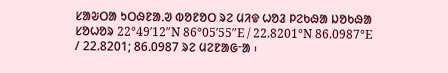ᱥᱟᱶᱛᱟ ᱩᱛᱷᱱᱟᱹᱣ ᱵᱚᱱᱚᱛ ᱨᱮ ᱢᱤᱫ ᱦᱚᱲ ᱞᱮᱠᱷᱟ ᱡᱚᱠᱷᱟ ᱥᱚᱦᱚᱨ 22°49′12″N 86°05′55″E / 22.8201°N 86.0987°E / 22.8201; 86.0987 ᱨᱮ ᱢᱮᱱᱟᱜᱼᱟ ᱾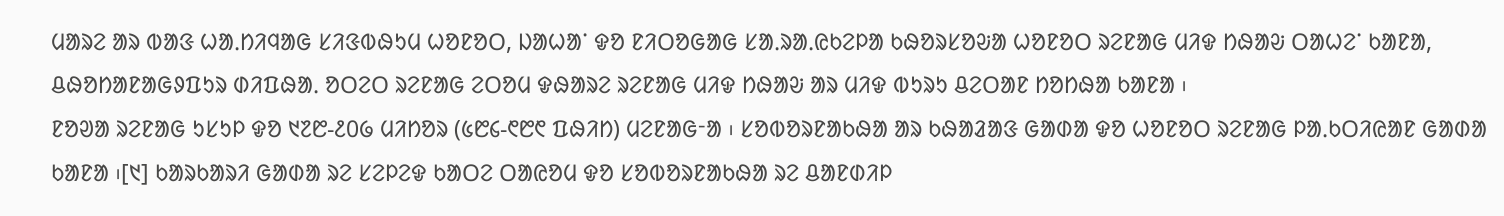ᱢᱟᱨᱮ ᱟᱨ ᱵᱟᱝ ᱦᱟᱹᱴᱤᱧᱟᱜ ᱥᱤᱝᱵᱷᱩᱢ ᱦᱚᱱᱚᱛ, ᱡᱟᱦᱟᱸ ᱫᱚ ᱱᱤᱛᱚᱜᱟᱜ ᱥᱟᱹᱨᱟᱹᱭᱠᱮᱞᱟ ᱠᱷᱚᱨᱥᱚᱶᱟ ᱦᱚᱱᱚᱛ ᱨᱮᱱᱟᱜ ᱢᱤᱫ ᱴᱷᱟᱶ ᱛᱟᱦᱮᱸ ᱠᱟᱱᱟ, ᱪᱷᱚᱴᱟᱱᱟᱜᱽᱯᱩᱨ ᱰᱤᱯᱷᱟᱹ ᱚᱛᱮᱛ ᱨᱮᱱᱟᱜ ᱮᱛᱚᱢ ᱫᱷᱟᱨᱮ ᱨᱮᱱᱟᱜ ᱢᱤᱫ ᱴᱷᱟᱶ ᱟᱨ ᱢᱤᱫ ᱵᱩᱨᱩ ᱪᱮᱛᱟᱱ ᱴᱚᱴᱷᱟ ᱠᱟᱱᱟ ᱾
ᱱᱚᱣᱟ ᱨᱮᱱᱟᱜ ᱩᱥᱩᱞ ᱫᱚ ᱑᱗᱘-᱒᱐᱙ ᱢᱤᱴᱚᱨ (᱕᱘᱔-᱖᱘᱖ ᱯᱷᱤᱴ) ᱢᱮᱱᱟᱜᱼᱟ ᱾ ᱥᱚᱵᱚᱨᱱᱟᱠᱷᱟ ᱟᱨ ᱠᱷᱟᱲᱟᱝ ᱜᱟᱰᱟ ᱫᱚ ᱦᱚᱱᱚᱛ ᱨᱮᱱᱟᱜ ᱞᱟᱹᱠᱛᱤᱭᱟᱱ ᱜᱟᱰᱟ ᱠᱟᱱᱟ ᱾[᱑] ᱠᱟᱨᱠᱟᱨᱤ ᱜᱟᱰᱟ ᱨᱮ ᱥᱮᱞᱮᱫ ᱠᱟᱛᱮ ᱛᱟᱭᱚᱢ ᱫᱚ ᱥᱚᱵᱚᱨᱱᱟᱠᱷᱟ ᱨᱮ ᱪᱟᱱᱰᱤᱞ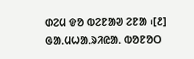ᱰᱮᱢ ᱫᱚ ᱵᱮᱱᱟᱣ ᱮᱱᱟ ᱾[᱒]
ᱜᱟᱹᱢᱦᱟᱹᱨᱤᱭᱟᱹ ᱵᱚᱱᱚᱛ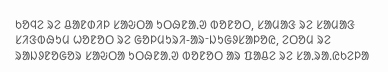ᱠᱚᱧᱮ ᱨᱮ ᱪᱟᱱᱰᱤᱞ ᱥᱟᱶᱛᱟ ᱩᱛᱷᱱᱟᱹᱣ ᱵᱚᱱᱚᱛ, ᱥᱟᱢᱟᱝ ᱨᱮ ᱥᱟᱢᱟᱝ ᱥᱤᱝᱵᱷᱩᱢ ᱦᱚᱱᱚᱛ ᱨᱮ ᱜᱚᱞᱢᱩᱨᱤ-ᱟᱨᱼᱡᱩᱜᱽᱥᱟᱞᱚᱭ, ᱮᱛᱚᱢ ᱨᱮ ᱨᱟᱡᱽᱱᱚᱜᱚᱨ ᱥᱟᱶᱛᱟ ᱩᱛᱷᱱᱟᱹᱣ ᱵᱚᱱᱚᱛ ᱟᱨ ᱯᱟᱪᱮ ᱨᱮ ᱥᱟᱹᱨᱟᱹᱭᱠᱮᱞᱟ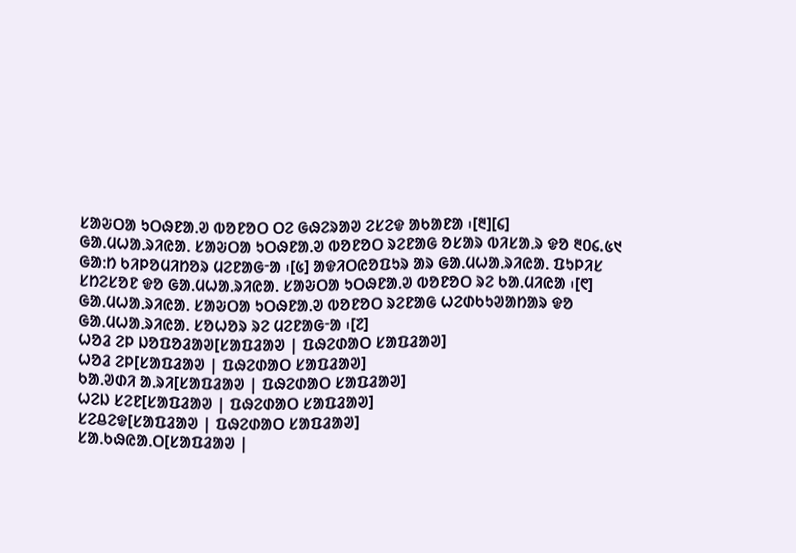ᱥᱟᱶᱛᱟ ᱩᱛᱷᱱᱟᱹᱣ ᱵᱚᱱᱚᱛ ᱛᱮ ᱜᱷᱮᱨᱟᱣ ᱮᱥᱮᱫ ᱟᱠᱟᱱᱟ ᱾[᱓][᱔]
ᱜᱟᱹᱢᱦᱟᱹᱨᱤᱭᱟᱹ ᱥᱟᱶᱛᱟ ᱩᱛᱷᱱᱟᱹᱣ ᱵᱚᱱᱚᱛ ᱨᱮᱱᱟᱜ ᱚᱥᱟᱨ ᱵᱤᱥᱟᱹᱨ ᱫᱚ ᱓᱐᱔.᱕᱑ ᱜᱟᱺᱴ ᱠᱤᱞᱚᱢᱤᱴᱚᱨ ᱢᱮᱱᱟᱜᱼᱟ ᱾[᱕] ᱟᱫᱤᱛᱭᱚᱯᱩᱨ ᱟᱨ ᱜᱟᱹᱢᱦᱟᱹᱨᱤᱭᱟᱹ ᱯᱩᱞᱤᱥ ᱥᱴᱮᱥᱚᱱ ᱫᱚ ᱜᱟᱹᱢᱦᱟᱹᱨᱤᱭᱟᱹ ᱥᱟᱶᱛᱟ ᱩᱛᱷᱱᱟᱹᱣ ᱵᱚᱱᱚᱛ ᱨᱮ ᱠᱟᱹᱢᱤᱭᱟ ᱾[᱖] ᱜᱟᱹᱢᱦᱟᱹᱨᱤᱭᱟᱹ ᱥᱟᱶᱛᱟ ᱩᱛᱷᱱᱟᱹᱣ ᱵᱚᱱᱚᱛ ᱨᱮᱱᱟᱜ ᱦᱮᱰᱠᱩᱣᱟᱴᱟᱨ ᱫᱚ ᱜᱟᱹᱢᱦᱟᱹᱨᱤᱭᱟᱹ ᱥᱚᱦᱚᱨ ᱨᱮ ᱢᱮᱱᱟᱜᱼᱟ ᱾[᱗]
ᱦᱚᱲ ᱮᱞ ᱡᱚᱯᱚᱲᱟᱣ[ᱥᱟᱯᱲᱟᱣ | ᱯᱷᱮᱰᱟᱛ ᱥᱟᱯᱲᱟᱣ]
ᱦᱚᱲ ᱮᱞ[ᱥᱟᱯᱲᱟᱣ | ᱯᱷᱮᱰᱟᱛ ᱥᱟᱯᱲᱟᱣ]
ᱠᱟᱹᱣᱰᱤ ᱟᱹᱨᱤ[ᱥᱟᱯᱲᱟᱣ | ᱯᱷᱮᱰᱟᱛ ᱥᱟᱯᱲᱟᱣ]
ᱦᱮᱡ ᱥᱮᱱ[ᱥᱟᱯᱲᱟᱣ | ᱯᱷᱮᱰᱟᱛ ᱥᱟᱯᱲᱟᱣ]
ᱥᱮᱪᱮᱫ[ᱥᱟᱯᱲᱟᱣ | ᱯᱷᱮᱰᱟᱛ ᱥᱟᱯᱲᱟᱣ]
ᱥᱟᱹᱠᱷᱭᱟᱹᱛ[ᱥᱟᱯᱲᱟᱣ |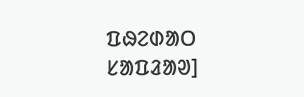ᱯᱷᱮᱰᱟᱛ ᱥᱟᱯᱲᱟᱣ]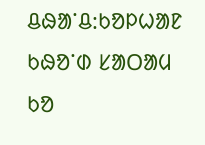ᱪᱷᱟᱸᱪ:ᱠᱚᱞᱦᱟᱱ ᱠᱷᱚᱸᱰ ᱥᱟᱛᱟᱢ ᱠᱚ